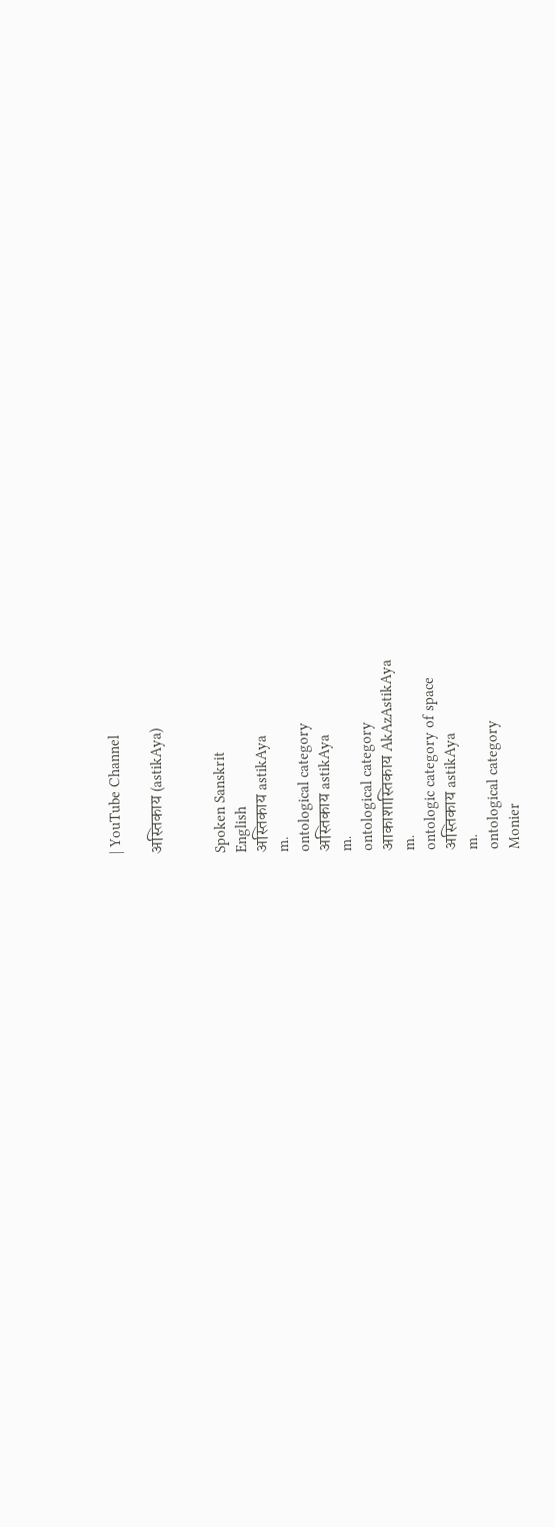| YouTube Channel

अस्तिकाय (astikAya)


Spoken Sanskrit
English
अस्तिकाय astikAya
m.
ontological category
अस्तिकाय astikAya
m.
ontological category
आकाशास्तिकाय AkAzAstikAya
m.
ontologic category of space
अस्तिकाय astikAya
m.
ontological category
Monier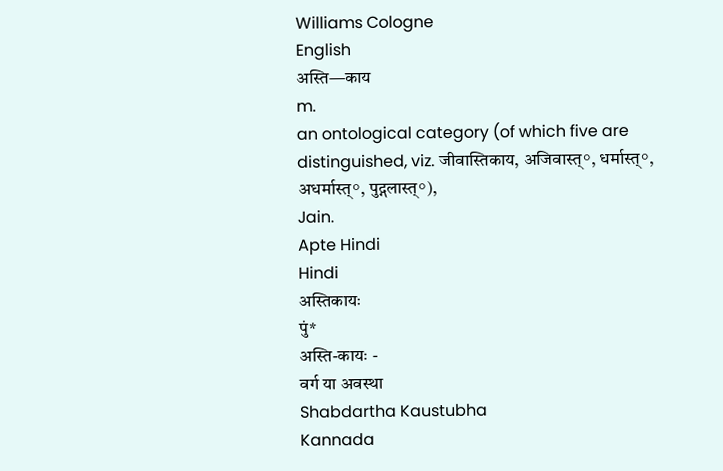Williams Cologne
English
अस्ति—काय
m.
an ontological category (of which five are distinguished, viz. जीवास्तिकाय, अजिवास्त्°, धर्मास्त्°, अधर्मास्त्°, पुद्गलास्त्°),
Jain.
Apte Hindi
Hindi
अस्तिकायः
पुं*
अस्ति-कायः -
वर्ग या अवस्था
Shabdartha Kaustubha
Kannada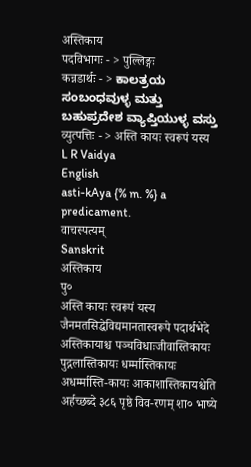अस्तिकाय
पदविभागः - > पुल्लिङ्गः
कन्नडार्थः - > ಕಾಲತ್ರಯ ಸಂಬಂಧವುಳ್ಳ ಮತ್ತು ಬಹುಪ್ರದೇಶ ವ್ಯಾಪ್ತಿಯುಳ್ಳ ವಸ್ತು
व्युत्पत्तिः - > अस्ति कायः स्वरूपं यस्य
L R Vaidya
English
asti-kAya {% m. %} a predicament.
वाचस्पत्यम्
Sanskrit
अस्तिकाय
पु०
अस्ति कायः स्वरूपं यस्य जैनमतसिद्धेविद्यमानतास्वरूपे पदार्थभेदे अस्तिकायाश्च पञ्चविधाःजीवास्तिकायः पुद्गलास्तिकायः धर्म्मास्तिकायः अधर्म्मास्ति-कायः आकाशास्तिकायश्चेति अर्हच्छब्दे ३८६ पृष्ठे विव-रणम् शा० भाष्ये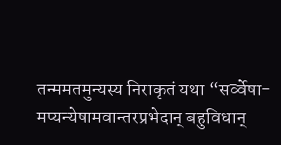तन्ममतमुन्यस्य निराकृतं यथा “सर्व्वेषा-मप्यन्येषामवान्तरप्रभेदान् बहुविधान्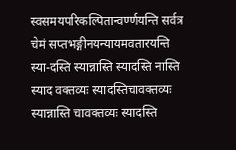स्वसमयपरिकल्पितान्वर्ण्णयन्ति सर्वत्र चेमं सप्तभङ्गीनयन्यायमवतारयन्ति स्या-दस्ति स्यान्नास्ति स्यादस्ति नास्ति स्याद वक्तव्यः स्यादस्तिचावक्तव्यः स्यान्नास्ति चावक्तव्यः स्यादस्ति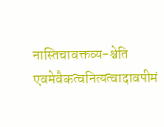नास्तिचावक्तव्य-श्चेति एवमेवैकत्वनित्यत्वादावपीमं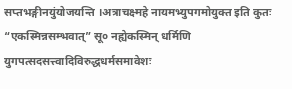सप्तभङ्गीनयुंयोजयन्ति ।अत्राचक्ष्महे नायमभ्युपगमोयुक्त इति कुतः “एकस्मिन्नसम्भवात्” सू० नह्येकस्मिन् धर्मिणि युगपत्सदसत्त्वादिविरुद्धधर्मसमावेशः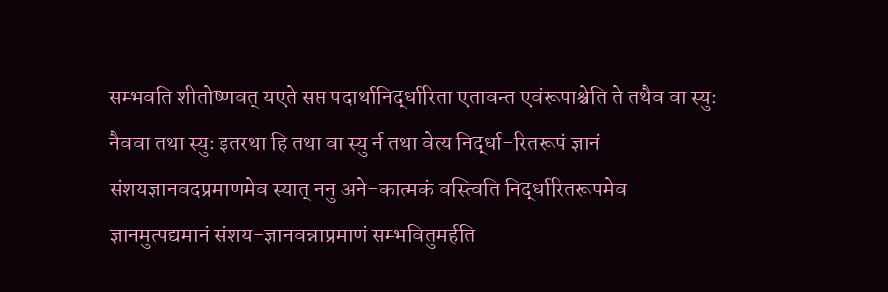सम्भवति शीतोष्णवत् यएते सप्त पदार्थानिर्द्धारिता एतावन्त एवंरूपाश्चेति ते तथैव वा स्युः नैववा तथा स्युः इतरथा हि तथा वा स्यु र्न तथा वेत्य निर्द्धा-रितरूपं ज्ञानं संशयज्ञानवदप्रमाणमेव स्यात् ननु अने-कात्मकं वस्त्विति निर्द्धारितरूपमेव ज्ञानमुत्पद्यमानं संशय-ज्ञानवन्नाप्रमाणं सम्भवितुमर्हति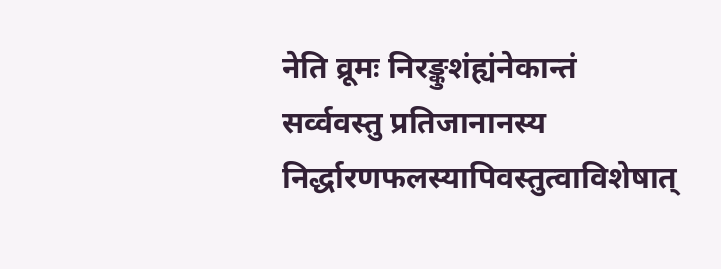नेति व्रूमः निरङ्कुशंह्यंनेकान्तं सर्व्ववस्तु प्रतिजानानस्य निर्द्धारणफलस्यापिवस्तुत्वाविशेषात्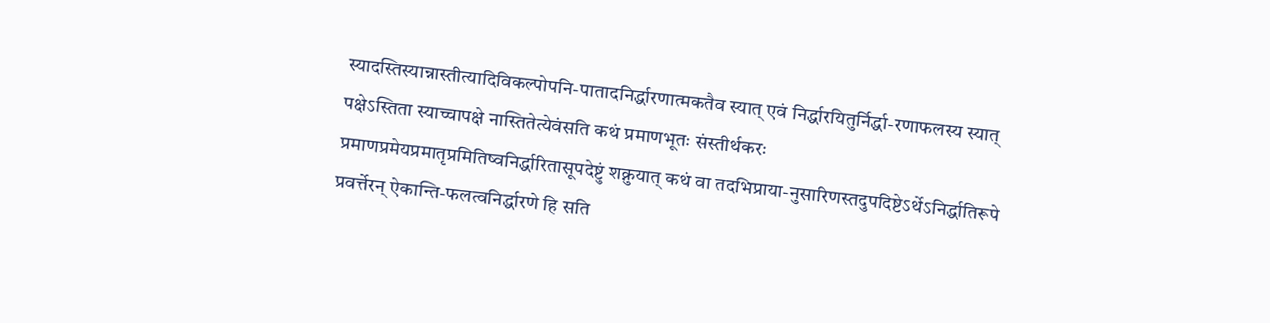स्यादस्तिस्यान्नास्तीत्यादिविकल्पोपनि-पातादनिर्द्धारणात्मकतैव स्यात् एवं निर्द्धारयितुर्निर्द्धा-रणाफलस्य स्यात् पक्षेऽस्तिता स्याच्चापक्षे नास्तितेत्येवंसति कथं प्रमाणभूतः संस्तीर्थकरः प्रमाणप्रमेयप्रमातृप्रमितिष्वनिर्द्धारितासूपदेष्टुं शक्नुयात् कथं वा तदभिप्राया-नुसारिणस्तदुपदिष्टेऽर्थेऽनिर्द्धातिरूपे प्रवर्त्तेरन् ऐकान्ति-फलत्वनिर्द्धारणे हि सति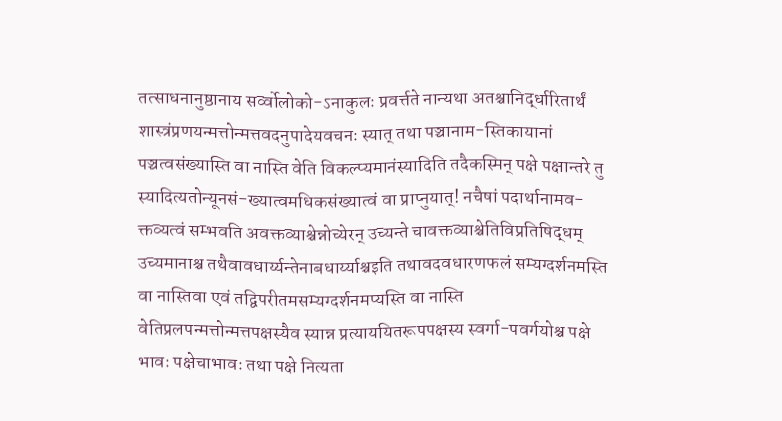तत्साधनानुष्ठानाय सर्व्वोलोको-ऽनाकुलः प्रवर्त्तते नान्यथा अतश्चानिर्द्धारितार्थं शास्त्रंप्रणयन्मत्तोन्मत्तवदनुपादेयवचनः स्यात् तथा पञ्चानाम-स्तिकायानां पञ्चत्वसंख्यास्ति वा नास्ति वेति विकल्प्यमानंस्यादिति तदैकस्मिन् पक्षे पक्षान्तरे तु स्यादित्यतोन्यूनसं-ख्यात्वमधिकसंख्यात्वं वा प्राप्नुयात्! नचैषां पदार्थानामव-क्तव्यत्वं सम्भवति अवक्तव्याश्चेन्नोच्येरन् उच्यन्ते चावक्तव्याश्चेतिविप्रतिषिद्धम् उच्यमानाश्च तथैवावधार्य्यन्तेनाबधार्य्याश्चइति तथावदवधारणफलं सम्यग्दर्शनमस्ति वा नास्तिवा एवं तद्विपरीतमसम्यग्दर्शनमप्यस्ति वा नास्ति वेतिप्रलपन्मत्तोन्मत्तपक्षस्यैव स्यान्न प्रत्याययितरूपपक्षस्य स्वर्गा-पवर्गयोश्च पक्षे भावः पक्षेचाभावः तथा पक्षे नित्यता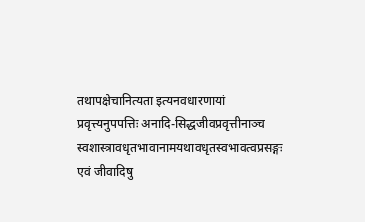तथापक्षेचानित्यता इत्यनवधारणायां प्रवृत्त्यनुपपत्तिः अनादि-सिद्धजीवप्रवृत्तीनाञ्च स्वशास्त्रावधृतभावानामयथावधृतस्वभावत्वप्रसङ्गः एवं जीवादिषु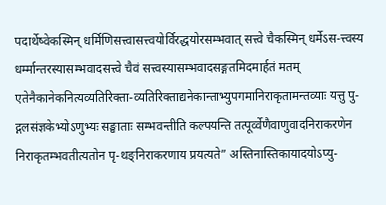पदार्थेष्वेकस्मिन् धर्मिणिसत्त्वासत्त्वयोर्विरद्धयोरसम्भवात् सत्त्वे चैकस्मिन् धर्मेऽस-त्त्वस्य धर्म्मान्तरस्यासम्भवादसत्त्वे चैवं सत्त्वस्यासम्भवादसङ्गतमिदमार्हतं मतम् एतेनैकानेकनित्यव्यतिरिक्ता-व्यतिरिक्ताद्यनेकान्ताभ्युपगमानिराकृतामन्तव्याः यत्तु पु-द्गलसंज्ञकेभ्योऽणुभ्यः सङ्घाताः सम्भवन्तीति कल्पयन्ति तत्पूर्व्वेणैवाणुवादनिराकरणेन निराकृतम्भवतीत्यतोन पृ-थङ्निराकरणाय प्रयत्यते” अस्तिनास्तिकायादयोऽप्यु-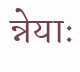न्नेयाः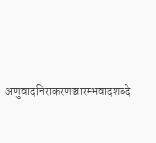अणुवादनिराकरणञ्चारम्भवादशब्दे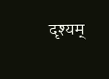दृश्यम्